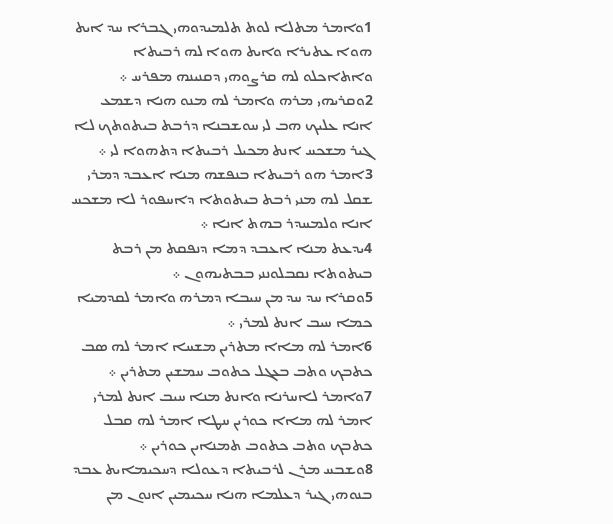1ܘܐܡܪ ܡܬܠܐ ܠܘܬ ܬܠܡܝܕܘܗܝ ܓܒܪܐ ܚܕ ܐܝܬ ܗܘܐ ܥܬܝܪܐ ܘܐܝܬ ܗܘܐ ܠܗ ܪܒܝܬܐ ܘܐܬܐܟܠܘ ܠܗ ܩܪܨܘܗܝ ܕܩܢܝܢܗ ܡܦܪܚ ܀
2ܘܩܪܝܗܝ ܡܪܗ ܘܐܡܪ ܠܗ ܡܢܘ ܗܢܐ ܕܫܡܥ ܐܢܐ ܥܠܝܟ ܗܒ ܠܝ ܚܘܫܒܢܐ ܕܪܒܬ ܒܝܬܘܬܟ ܠܐ ܓܝܪ ܡܫܟܚ ܐܢܬ ܡܟܝܠ ܪܒܝܬܐ ܕܬܗܘܐ ܠܝ ܀
3ܐܡܪ ܗܘ ܪܒܝܬܐ ܒܢܦܫܗ ܡܢܐ ܐܥܒܕ ܕܡܪܝ ܫܩܠ ܠܗ ܡܢܝ ܪܒܬ ܒܝܬܘܬܐ ܕܐܚܦܘܪ ܠܐ ܡܫܟܚ ܐܢܐ ܘܠܡܚܕܪ ܒܗܬ ܐܢܐ ܀
4ܝܕܥܬ ܡܢܐ ܐܥܒܕ ܕܡܐ ܕܢܦܩܬ ܡܢ ܪܒܬ ܒܝܬܘܬܐ ܢܩܒܠܘܢܢܝ ܒܒܬܝܗܘܢ ܀
5ܘܩܪܐ ܚܕ ܚܕ ܡܢ ܚܝܒܐ ܕܡܪܗ ܘܐܡܪ ܠܩܕܡܝܐ ܟܡܐ ܚܝܒ ܐܢܬ ܠܡܪܝ ܀
6ܐܡܪ ܠܗ ܡܐܐ ܡܬܪܝܢ ܡܫܚܐ ܐܡܪ ܠܗ ܤܒ ܟܬܒܟ ܘܬܒ ܒܥܓܠ ܟܬܘܒ ܚܡܫܝܢ ܡܬܪܝܢ ܀
7ܘܐܡܪ ܠܐܚܪܢܐ ܘܐܢܬ ܡܢܐ ܚܝܒ ܐܢܬ ܠܡܪܝ ܐܡܪ ܠܗ ܡܐܐ ܟܘܪܝܢ ܚܛܐ ܐܡܪ ܠܗ ܩܒܠ ܟܬܒܟ ܘܬܒ ܟܬܘܒ ܬܡܢܐܝܢ ܟܘܪܝܢ ܀
8ܘܫܒܚ ܡܪܢ ܠܪܒܝܬܐ ܕܥܘܠܐ ܕܚܟܝܡܐܝܬ ܥܒܕ ܒܢܘܗܝ ܓܝܪ ܕܥܠܡܐ ܗܢܐ ܚܟܝܡܝܢ ܐܢܘܢ ܡܢ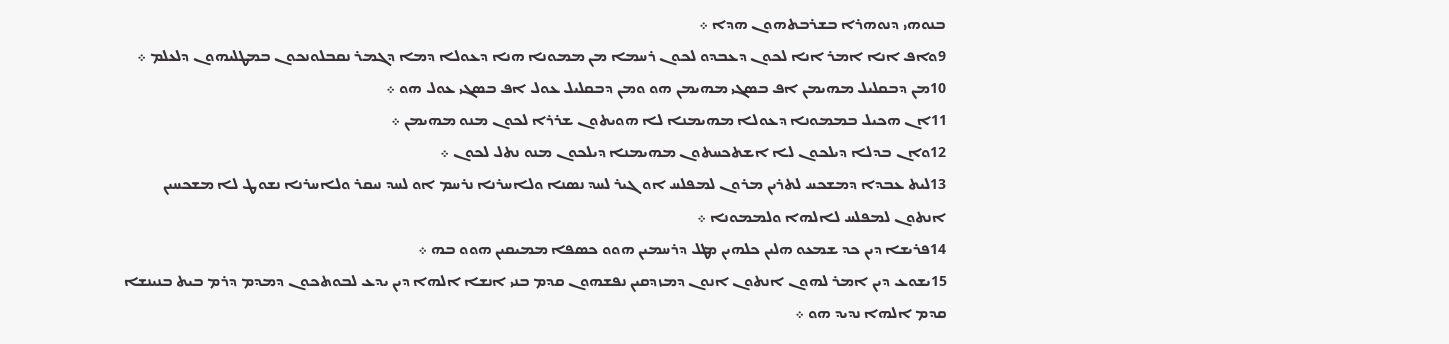ܒܢܘܗܝ ܕܢܘܗܪܐ ܒܫܪܒܬܗܘܢ ܗܕܐ ܀
9ܘܐܦ ܐܢܐ ܐܡܪ ܐܢܐ ܠܟܘܢ ܕܥܒܕܘ ܠܟܘܢ ܪܚܡܐ ܡܢ ܡܡܘܢܐ ܗܢܐ ܕܥܘܠܐ ܕܡܐ ܕܓܡܪ ܢܩܒܠܘܢܟܘܢ ܒܡܛܠܝܗܘܢ ܕܠܥܠܡ ܀
10ܡܢ ܕܒܩܠܝܠ ܡܗܝܡܢ ܐܦ ܒܤܓܝ ܡܗܝܡܢ ܗܘ ܘܡܢ ܕܒܩܠܝܠ ܥܘܠ ܐܦ ܒܤܓܝ ܥܘܠ ܗܘ ܀
11ܐܢ ܗܟܝܠ ܒܡܡܘܢܐ ܕܥܘܠܐ ܡܗܝܡܢܐ ܠܐ ܗܘܝܬܘܢ ܫܪܪܐ ܠܟܘܢ ܡܢܘ ܡܗܝܡܢ ܀
12ܘܐܢ ܒܕܠܐ ܕܝܠܟܘܢ ܠܐ ܐܫܬܟܚܬܘܢ ܡܗܝܡܢܐ ܕܝܠܟܘܢ ܡܢܘ ܢܬܠ ܠܟܘܢ ܀
13ܠܝܬ ܥܒܕܐ ܕܡܫܟܚ ܠܬܪܝܢ ܡܪܘܢ ܠܡܦܠܚ ܐܘ ܓܝܪ ܠܚܕ ܢܤܢܐ ܘܠܐܚܪܢܐ ܢܪܚܡ ܐܘ ܠܚܕ ܢܝܩܪ ܘܠܐܚܪܢܐ ܢܫܘܛ ܠܐ ܡܫܟܚܝܢ ܐܢܬܘܢ ܠܡܦܠܚ ܠܐܠܗܐ ܘܠܡܡܘܢܐ ܀
14ܦܪܝܫܐ ܕܝܢ ܟܕ ܫܡܥܘ ܗܠܝܢ ܟܠܗܝܢ ܡܛܠ ܕܪܚܡܝܢ ܗܘܘ ܟܤܦܐ ܡܡܝܩܝܢ ܗܘܘ ܒܗ ܀
15ܝܫܘܥ ܕܝܢ ܐܡܪ ܠܗܘܢ ܐܢܬܘܢ ܐܢܘܢ ܕܡܙܕܩܝܢ ܢܦܫܗܘܢ ܩܕܡ ܒܢܝ ܐܢܫܐ ܐܠܗܐ ܕܝܢ ܝܕܥ ܠܒܘܬܟܘܢ ܕܡܕܡ ܕܪܡ ܒܝܬ ܒܢܝܢܫܐ ܩܕܡ ܐܠܗܐ ܢܕܝܕ ܗܘ ܀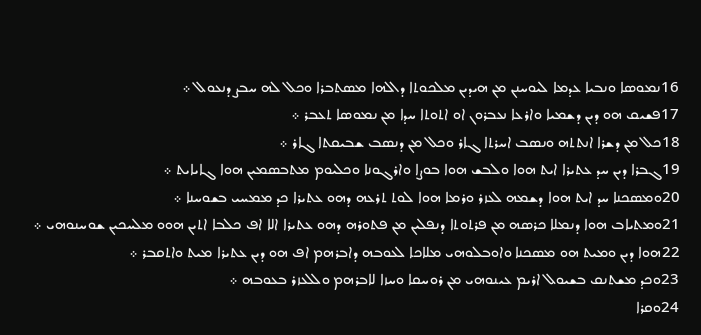16ܢܡܘܤܐ ܘܢܒܝܐ ܥܕܡܐ ܠܝܘܚܢܢ ܡܢ ܗܝܕܝܢ ܡܠܟܘܬܐ ܕܐܠܗܐ ܡܤܬܒܪܐ ܘܟܠ ܠܗ ܚܒܨ ܕܢܥܘܠ ܀
17ܦܫܝܩ ܗܘ ܕܝܢ ܕܫܡܝܐ ܘܐܪܥܐ ܢܥܒܪܘܢ ܐܘ ܐܬܘܬܐ ܚܕܐ ܡܢ ܢܡܘܤܐ ܬܥܒܪ ܀
18ܟܠ ܡܢ ܕܫܪܐ ܐܢܬܬܗ ܘܢܤܒ ܐܚܪܬܐ ܓܐܪ ܘܟܠ ܡܢ ܕܢܤܒ ܫܒܝܩܬܐ ܓܐܪ ܀
19ܓܒܪܐ ܕܝܢ ܚܕ ܥܬܝܪܐ ܐܝܬ ܗܘܐ ܘܠܒܫ ܗܘܐ ܒܘܨܐ ܘܐܪܓܘܢܐ ܘܟܠܝܘܡ ܡܬܒܤܡܝܢ ܗܘܐ ܓܐܝܐܝܬ ܀
20ܘܡܤܟܢܐ ܚܕ ܐܝܬ ܗܘܐ ܕܫܡܗ ܠܥܙܪ ܘܪܡܐ ܗܘܐ ܠܘܬ ܬܪܥܗ ܕܗܘ ܥܬܝܪܐ ܟܕ ܡܡܚܝ ܒܫܘܚܢܐ ܀
21ܘܡܬܝܐܒ ܗܘܐ ܕܢܡܠܐ ܟܪܤܗ ܡܢ ܦܪܬܘܬܐ ܕܢܦܠܝܢ ܡܢ ܦܬܘܪܗ ܕܗܘ ܥܬܝܪܐ ܐܠܐ ܐܦ ܟܠܒܐ ܐܬܝܢ ܗܘܘ ܡܠܚܟܝܢ ܫܘܚܢܘܗܝ ܀
22ܗܘܐ ܕܝܢ ܘܡܝܬ ܗܘ ܡܤܟܢܐ ܘܐܘܒܠܘܗܝ ܡܠܐܟܐ ܠܥܘܒܗ ܕܐܒܪܗܡ ܐܦ ܗܘ ܕܝܢ ܥܬܝܪܐ ܡܝܬ ܘܐܬܩܒܪ ܀
23ܘܟܕ ܡܫܬܢܩ ܒܫܝܘܠ ܐܪܝܡ ܥܝܢܘܗܝ ܡܢ ܪܘܚܩܐ ܘܚܙܐ ܠܐܒܪܗܡ ܘܠܠܥܙܪ ܒܥܘܒܗ ܀
24ܘܩܪܐ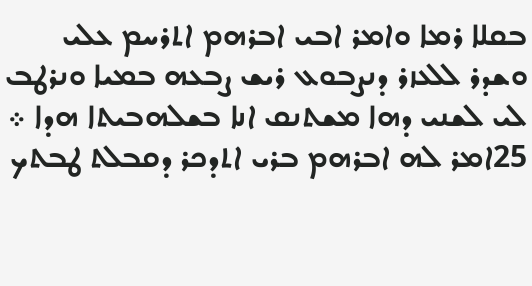ܒܩܠܐ ܪܡܐ ܘܐܡܪ ܐܒܝ ܐܒܪܗܡ ܐܬܪܚܡ ܥܠܝ ܘܫܕܪ ܠܠܥܙܪ ܕܢܨܒܘܥ ܪܝܫ ܨܒܥܗ ܒܡܝܐ ܘܢܪܛܒ ܠܝ ܠܫܢܝ ܕܗܐ ܡܫܬܢܩ ܐܢܐ ܒܫܠܗܒܝܬܐ ܗܕܐ ܀
25ܐܡܪ ܠܗ ܐܒܪܗܡ ܒܪܝ ܐܬܕܟܪ ܕܩܒܠܬ ܛܒܬܟ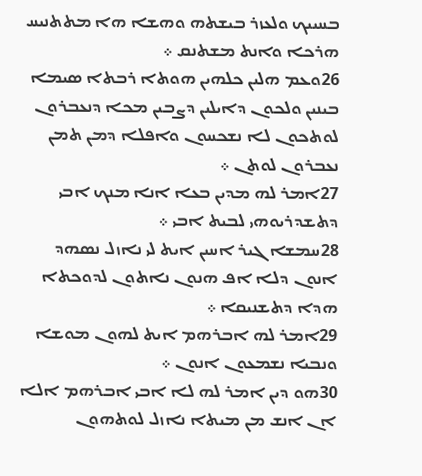ܒܚܝܝܟ ܘܠܥܙܪ ܒܝܫܬܗ ܘܗܫܐ ܗܐ ܡܬܬܢܝܚ ܗܪܟܐ ܘܐܢܬ ܡܫܬܢܩ ܀
26ܘܥܡ ܗܠܝܢ ܟܠܗܝܢ ܗܘܬܐ ܪܒܬܐ ܤܝܡܐ ܒܝܢܝܢ ܘܠܟܘܢ ܕܐܝܠܝܢ ܕܨܒܝܢ ܡܟܐ ܕܢܥܒܪܘܢ ܠܘܬܟܘܢ ܠܐ ܢܫܟܚܘܢ ܘܐܦܠܐ ܕܡܢ ܬܡܢ ܢܥܒܪܘܢ ܠܘܬܢ ܀
27ܐܡܪ ܠܗ ܡܕܝܢ ܒܥܐ ܐܢܐ ܡܢܟ ܐܒܝ ܕܬܫܕܪܝܘܗܝ ܠܒܝܬ ܐܒܝ ܀
28ܚܡܫܐ ܓܝܪ ܐܚܝܢ ܐܝܬ ܠܝ ܢܐܙܠ ܢܤܗܕ ܐܢܘܢ ܕܠܐ ܐܦ ܗܢܘܢ ܢܐܬܘܢ ܠܕܘܟܬܐ ܗܕܐ ܕܬܫܢܝܩܐ ܀
29ܐܡܪ ܠܗ ܐܒܪܗܡ ܐܝܬ ܠܗܘܢ ܡܘܫܐ ܘܢܒܝܐ ܢܫܡܥܘܢ ܐܢܘܢ ܀
30ܗܘ ܕܝܢ ܐܡܪ ܠܗ ܠܐ ܐܒܝ ܐܒܪܗܡ ܐܠܐ ܐܢ ܐܢܫ ܡܢ ܡܝܬܐ ܢܐܙܠ ܠܘܬܗܘܢ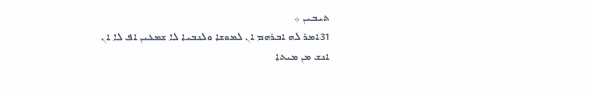ܬܝܒܝܢ ܀
31ܐܡܪ ܠܗ ܐܒܪܗܡ ܐܢ ܠܡܘܫܐ ܘܠܢܒܝܐ ܠܐ ܫܡܥܝܢ ܐܦ ܠܐ ܐܢ ܐܢܫ ܡܢ ܡܝܬܐ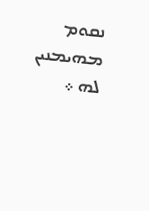ܢܩܘܡ ܡܗܝܡܢܝܢ ܠܗ ܀